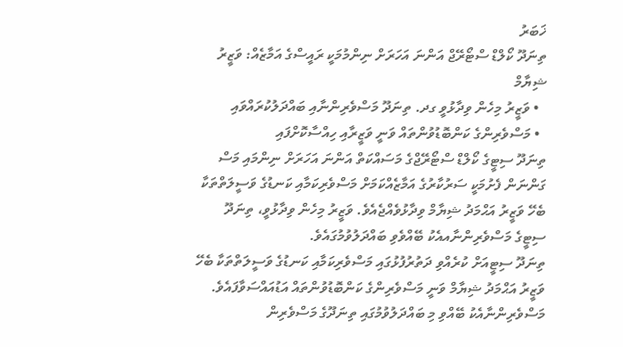ޚަބަރު
ތިނަދޫ ކޯލްޑް ސްޓޯރޭޖް އަންނަ އަހަރަށް ނިންމުމަކީ ރައީސްގެ އަމާޒެއް: ވަޒީރު ޝިޔާމް
  • ވަޒީރު މިހެން ވިދާޅުވީ ގދ. ތިނަދޫ މަސްވެރިންނާއި ބައްދަލުކުރައްވައި
  • މަސްވެރިންގެ ކަންބޮޑުވުންތައް ވަނީ ވަޒީރާއި ހިއްސާކޮށްފައި
ތިނަދޫ ސިޓީގެ ކޯލްޑް ސްޓޯރޭޖްގެ މަސައްކަތް އަންނަ އަހަރަށް ނިންމައި މަސް ގަންނަން ފެށުމަކީ ސަރުކާރުގެ އަމާޒެއްކަމަށް މަސްވެރިކަމާއި ކަނޑުގެ ވަސީލަތްތަކާ ބެހޭ ވަޒީރު އަޙްމަދު ޝިޔާމް ވިދާޅުވެއްޖެއެވެ. ވަޒީރު މިހެން ވިދާޅުވީ، ތިނަދޫ ސިޓީގެ މަސްވެރިންނާއއެކު ބޭއްވެވި ބައްދަލުވުމުގައެވެ.
ތިނަދޫ ސިޓީއަށް ކުރެއްވި ދަތުރުފުޅުގައި މަސްވެރިކަމާއި ކަނޑުގެ ވަސީލަތްތަކާ ބެހޭ ވަޒީރު އަޙްމަދު ޝިޔާމް ވަނީ މަސްވެރިންގެ ކަންބޮޑުވުންތައް އަޑުއައްސަވާފައެވެ.
މަސްވެރިންނާއެކު ބޭއްވި މި ބައްދަލުވުމުގައި ތިނަދޫގެ މަސްވެރިން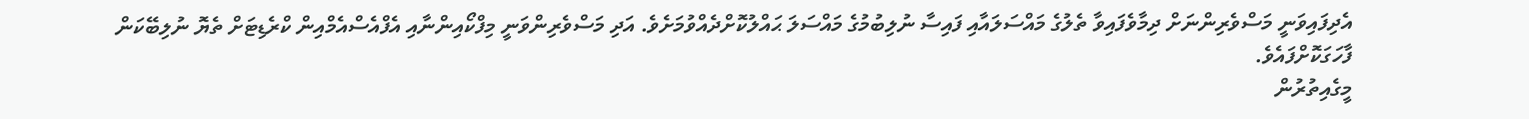އެދިފައިވަނީ މަސްވެރިންނަށް ދިމާވެފައިވާ ތެލުގެ މައްސަލައާއި ފައިސާ ނުލިބުމުގެ މައްސަލަ ޙައްލުކޮށްދެއްވުމަށެވެ. އަދި މަސްވެރިންވަނީ މިފްކޯއިންނާއި އެފްއެސްއެމްއިން ކްރެޑިޓަށް ތެޔޮ ނުލިބޭކަން ފާހަގަކޮށްފައެވެ.
މީގެއިތުރުން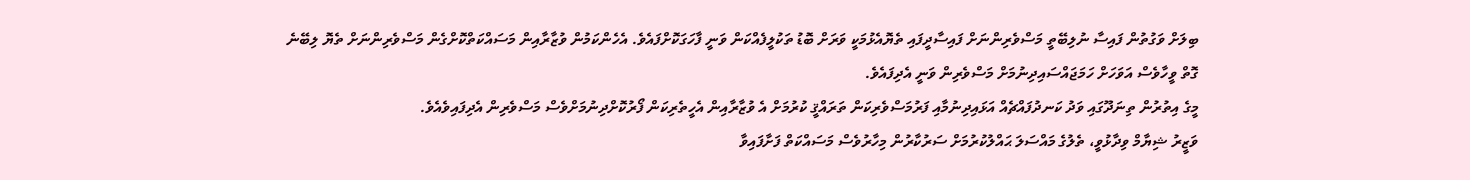ބިލަށް ވަގުތުން ފައިސާ ނުލިބޭތީ މަސްވެރިންނަށް ފައިސާދީފައި ތެޔޮއެޅުމަކީ ވަރަށް ބޮޑު ތަކުލީފެއްކަން ވަނީ ފާހަގަކޮށްފައެވެ. އެހެންކަމުން ވުޒާރާއިން މަސައްކަތްކޮށްގެން މަސްވެރިންނަށް ތެޔޮ ލިބޭނެ ގޮތް ވީހާވެސް އަވަހަށް ހަމަޖައްސައިދިނުމަށް މަސްވެރިން ވަނީ އެދިފައެވެ.
މީގެ އިތުރުން ތިނަދޫގައި ވަދު ކަނދުފައްޗެއް އަޅައިދިނުމާއި ފަރުމަސްވެރިކަން ތަރައްޤީ ކުރުމަށް އެ ވުޒާރާއިން އެހީތެރިކަން ފޯރުކޮށްދިނުމަށްވެސް މަސްވެރިން އެދިފައިވެއެވެ.
ވަޒީރު ޝިޔާމް ވިދާޅުވީ، ތެލުގެ މައްސަލަ ޙައްލުކުރުމަށް ސަރުކާރުން މިހާރުވެސް މަސައްކަތް ފަށާފައިވާ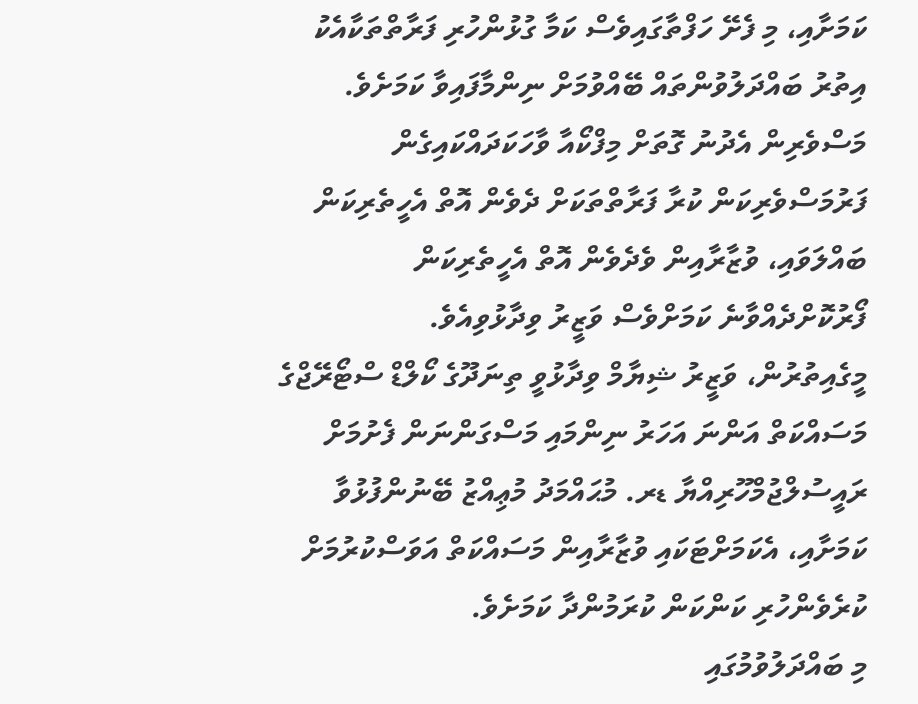ކަމަށާއި، މި ފެށޭ ހަފްތާގައިވެސް ކަމާ ގުޅުންހުރި ފަރާތްތަކާއެކު އިތުރު ބައްދަލުވުންތައް ބޭއްވުމަށް ނިންމާފައިވާ ކަމަށެވެ.
މަސްވެރިން އެދުނު ގޮތަށް މިފްކޯއާ ވާހަކަދައްކައިގެން ފަރުމަސްވެރިކަން ކުރާ ފަރާތްތަކަށް ދެވެން އޮތް އެހީތެރިކަން ބައްލަވައި، ވުޒާރާއިން ވެދެވެން އޮތް އެހީތެރިކަން ފޯރުކޮށްދެއްވާނެ ކަމަށްވެސް ވަޒީރު ވިދާޅުވިއެވެ.
މީގެއިތުރުން، ވަޒީރު ޝިޔާމް ވިދާޅުވީ ތިނަދޫގެ ކޯލްޑް ސްޓޯރޭޖްގެ މަސައްކަތް އަންނަ އަހަރު ނިންމައި މަސްގަންނަން ފެށުމަށް ރައީސުލްޖުމްހޫރިއްޔާ ޑރ. މުޙައްމަދު މުޢިއްޒު ބޭނުންފުޅުވާ ކަމަށާއި، އެކަމަށްޓަކައި ވުޒާރާއިން މަސައްކަތް އަވަސްކުރުމަށް ކުރެވެންހުރި ކަންކަން ކުރަމުންދާ ކަމަށެވެ.
މި ބައްދަލުވުމުގައި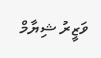ވަޒީރު ޝިޔާމް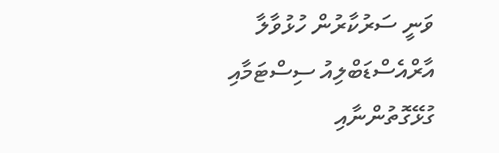ވަނީ ސަރުކާރުން ހުޅުވާލާ އާރްއެސްޑަބްލިއު ސިސްޓަމާއި ގުޅޭގޮތުންނާއި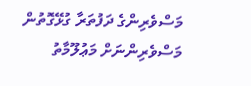މަސްވެރިންގެ ދަފުތަރާ ގުޅޭގޮތުން މަސްވެރިންނަށް މަޢުލޫމާތު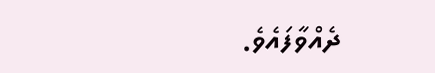ދެއްވާފައެވެ.